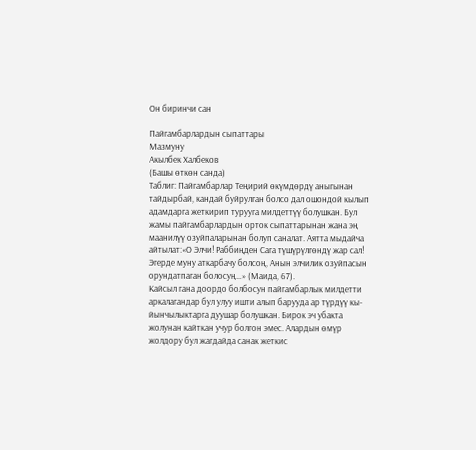Он биринчи сан

Пайгамбарлардын сыпаттары
Мазмуну
Акылбек Халбеков
(Башы өткөн санда)
Таблиг: Пайгамбарлар Теңирий өкүмдөрдү аныгынан тайдырбай, кандай буйрулган болсо дал ошондой кылып адамдарга жеткирип турууга милдеттүү болушкан. Бул жамы пайгамбарлардын орток сыпаттарынан жана эң маанилүү озуйпаларынан болуп саналат. Аятта мыдайча айтылат:«О Элчи! Раббиңден Сага түшүрүлгөндү жар сал! Эгерде муну аткарбачу болсоң, Анын элчилик озуйпасын орундатпаган болосуң…» (Маида, 67).
Кайсыл гана доордо болбосун пайгамбарлык милдетти аркалагандар бул улуу ишти алып барууда ар түрдүү кы-йынчылыктарга дуушар болушкан. Бирок эч убакта жолунан кайткан учур болгон эмес. Алардын өмүр жолдору бул жагдайда санак жеткис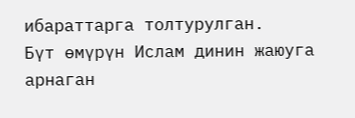ибараттарга толтурулган.
Бүт өмүрүн Ислам динин жаюуга арнаган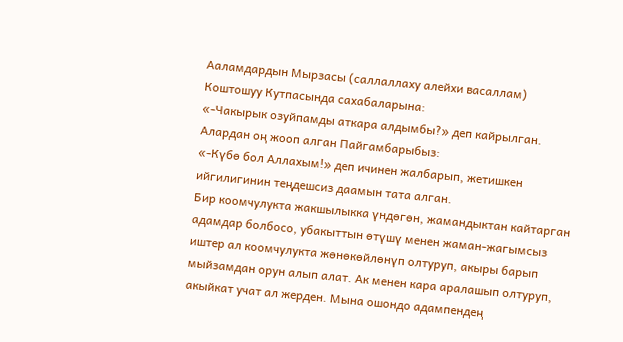Ааламдардын Мырзасы (саллаллаху алейхи васаллам) Коштошуу Кутпасында сахабаларына:
«-Чакырык озуйпамды аткара алдымбы?» деп кайрылган. Алардан оң жооп алган Пайгамбарыбыз:
«-Күбө бол Аллахым!» деп ичинен жалбарып, жетишкен ийгилигинин теңдешсиз даамын тата алган.
Бир коомчулукта жакшылыкка үндөгөн, жамандыктан кайтарган адамдар болбосо, убакыттын өтүшү менен жаман-жагымсыз иштер ал коомчулукта жөнөкөйлөнүп олтуруп, акыры барып мыйзамдан орун алып алат. Ак менен кара аралашып олтуруп, акыйкат учат ал жерден. Мына ошондо адампендең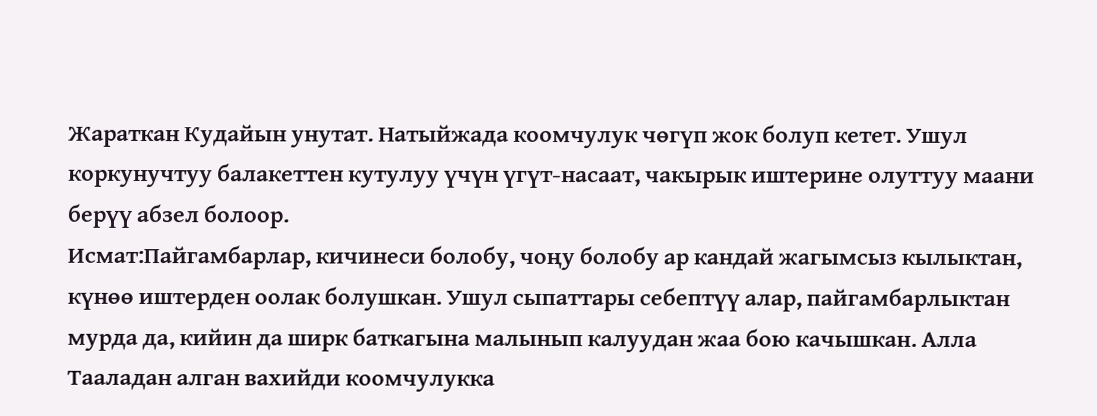Жараткан Кудайын унутат. Натыйжада коомчулук чөгүп жок болуп кетет. Ушул коркунучтуу балакеттен кутулуу үчүн үгүт-насаат, чакырык иштерине олуттуу маани берүү абзел болоор.
Исмат:Пайгамбарлар, кичинеси болобу, чоңу болобу ар кандай жагымсыз кылыктан, күнөө иштерден оолак болушкан. Ушул сыпаттары себептүү алар, пайгамбарлыктан мурда да, кийин да ширк баткагына малынып калуудан жаа бою качышкан. Алла Тааладан алган вахийди коомчулукка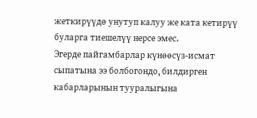жеткирүүдө унутуп калуу же ката кетирүү буларга тиешелүү нерсе эмес.
Эгерде пайгамбарлар күнөөсүз-исмат сыпатына ээ болбогондо, билдирген кабарларынын тууралыгына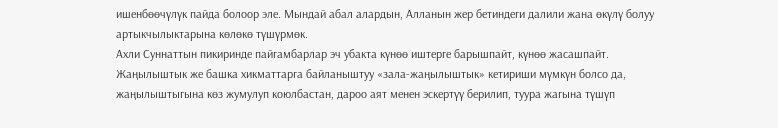ишенбөөчүлүк пайда болоор эле. Мындай абал алардын, Алланын жер бетиндеги далили жана өкүлү болуу артыкчылыктарына көлөкө түшүрмөк.
Ахли Суннаттын пикиринде пайгамбарлар эч убакта күнөө иштерге барышпайт, күнөө жасашпайт. Жаңылыштык же башка хикматтарга байланыштуу «зала-жаңылыштык» кетириши мүмкүн болсо да, жаңылыштыгына көз жумулуп коюлбастан, дароо аят менен эскертүү берилип, туура жагына түшүп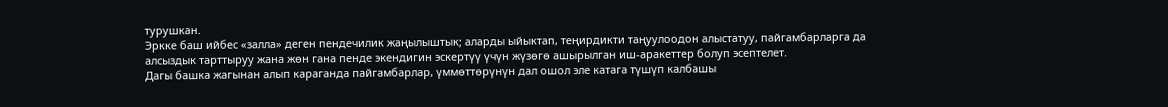турушкан.
Эркке баш ийбес «залла» деген пендечилик жаңылыштык; аларды ыйыктап, теңирдикти таңуулоодон алыстатуу, пайгамбарларга да алсыздык тарттыруу жана жөн гана пенде экендигин эскертүү үчүн жүзөгө ашырылган иш-аракеттер болуп эсептелет.
Дагы башка жагынан алып караганда пайгамбарлар, үммөттөрүнүн дал ошол эле катага түшүп калбашы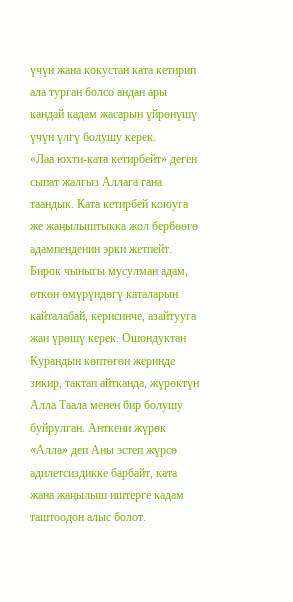үчүн жана кокустан ката кетирип ала турган болсо андан ары кандай кадам жасарын үйрөнүшү үчүн үлгү болушу керек.
«Лаа юхти-ката кетирбейт» деген сыпат жалгыз Аллага гана таандык. Ката кетирбей коюуга же жаңылыштыкка жол бербөөгө адампенденин эрки жетпейт. Бирок чыныгы мусулман адам, өткөн өмүрүндөгү каталарын кайталабай, керисинче, азайтууга жан үрөшү керек. Ошондуктан Курандын көптөгөн жеринде зикир, тактап айтканда, жүрөктүн Алла Таала менен бир болушу буйрулган. Анткени жүрөк «Алла» деп Аны эстеп жүрсө адилетсиздикке барбайт, ката жана жаңылыш иштерге кадам таштоодон алыс болот.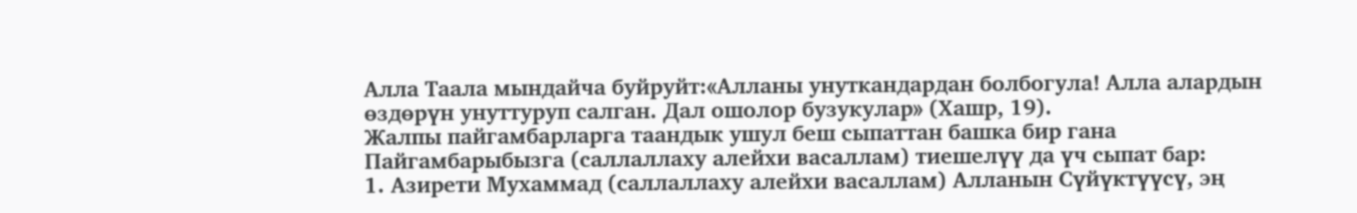Алла Таала мындайча буйруйт:«Алланы унуткандардан болбогула! Алла алардын өздөрүн унуттуруп салган. Дал ошолор бузукулар» (Хашр, 19).
Жалпы пайгамбарларга таандык ушул беш сыпаттан башка бир гана Пайгамбарыбызга (саллаллаху алейхи васаллам) тиешелүү да үч сыпат бар:
1. Азирети Мухаммад (саллаллаху алейхи васаллам) Алланын Сүйүктүүсү, эң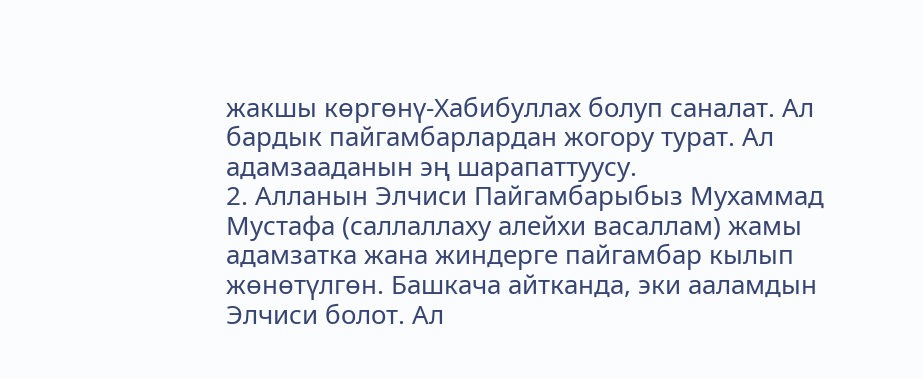жакшы көргөнү-Хабибуллах болуп саналат. Ал бардык пайгамбарлардан жогору турат. Ал адамзааданын эң шарапаттуусу.
2. Алланын Элчиси Пайгамбарыбыз Мухаммад Мустафа (саллаллаху алейхи васаллам) жамы адамзатка жана жиндерге пайгамбар кылып жөнөтүлгөн. Башкача айтканда, эки ааламдын Элчиси болот. Ал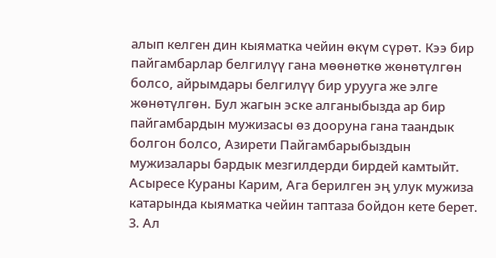алып келген дин кыяматка чейин өкүм сүрөт. Кээ бир пайгамбарлар белгилүү гана мөөнөткө жөнөтүлгөн болсо, айрымдары белгилүү бир урууга же элге жөнөтүлгөн. Бул жагын эске алганыбызда ар бир пайгамбардын мужизасы өз дооруна гана таандык болгон болсо, Азирети Пайгамбарыбыздын мужизалары бардык мезгилдерди бирдей камтыйт. Асыресе Кураны Карим, Ага берилген эң улук мужиза катарында кыяматка чейин таптаза бойдон кете берет.
3. Ал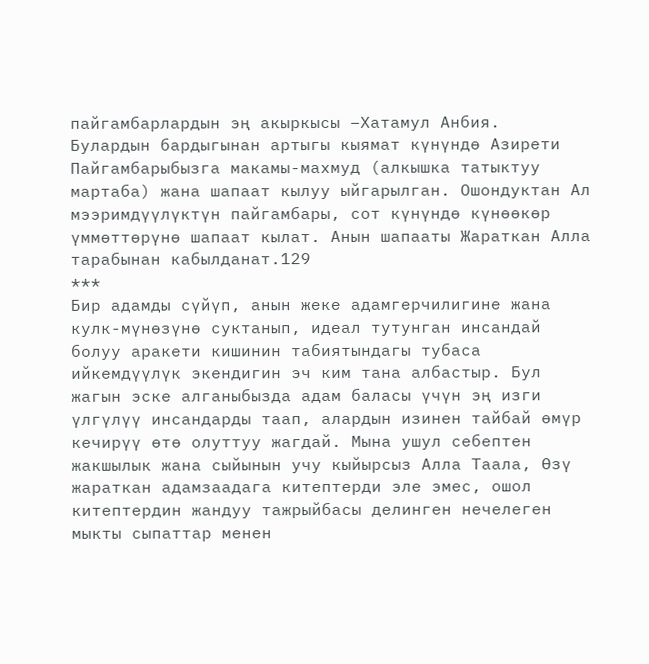пайгамбарлардын эң акыркысы –Хатамул Анбия.
Булардын бардыгынан артыгы кыямат күнүндө Азирети Пайгамбарыбызга макамы-махмуд (алкышка татыктуу мартаба) жана шапаат кылуу ыйгарылган. Ошондуктан Ал мээримдүүлүктүн пайгамбары, сот күнүндө күнөөкөр үммөттөрүнө шапаат кылат. Анын шапааты Жараткан Алла тарабынан кабылданат.129
***
Бир адамды сүйүп, анын жеке адамгерчилигине жана кулк-мүнөзүнө суктанып, идеал тутунган инсандай болуу аракети кишинин табиятындагы тубаса ийкемдүүлүк экендигин эч ким тана албастыр. Бул жагын эске алганыбызда адам баласы үчүн эң изги үлгүлүү инсандарды таап, алардын изинен тайбай өмүр кечирүү өтө олуттуу жагдай. Мына ушул себептен жакшылык жана сыйынын учу кыйырсыз Алла Таала, Өзү жараткан адамзаадага китептерди эле эмес, ошол китептердин жандуу тажрыйбасы делинген нечелеген мыкты сыпаттар менен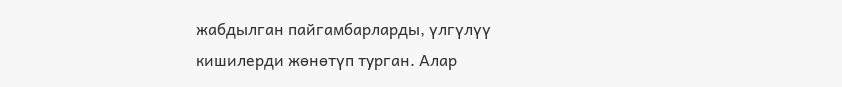жабдылган пайгамбарларды, үлгүлүү кишилерди жөнөтүп турган. Алар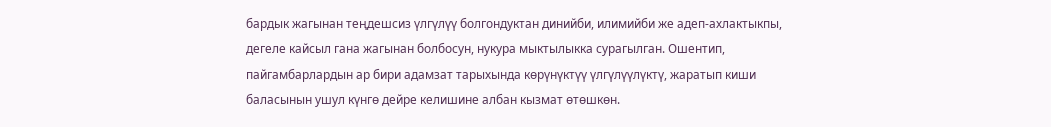бардык жагынан теңдешсиз үлгүлүү болгондуктан динийби, илимийби же адеп-ахлактыкпы, дегеле кайсыл гана жагынан болбосун, нукура мыктылыкка сурагылган. Ошентип, пайгамбарлардын ар бири адамзат тарыхында көрүнүктүү үлгүлүүлүктү, жаратып киши баласынын ушул күнгө дейре келишине албан кызмат өтөшкөн.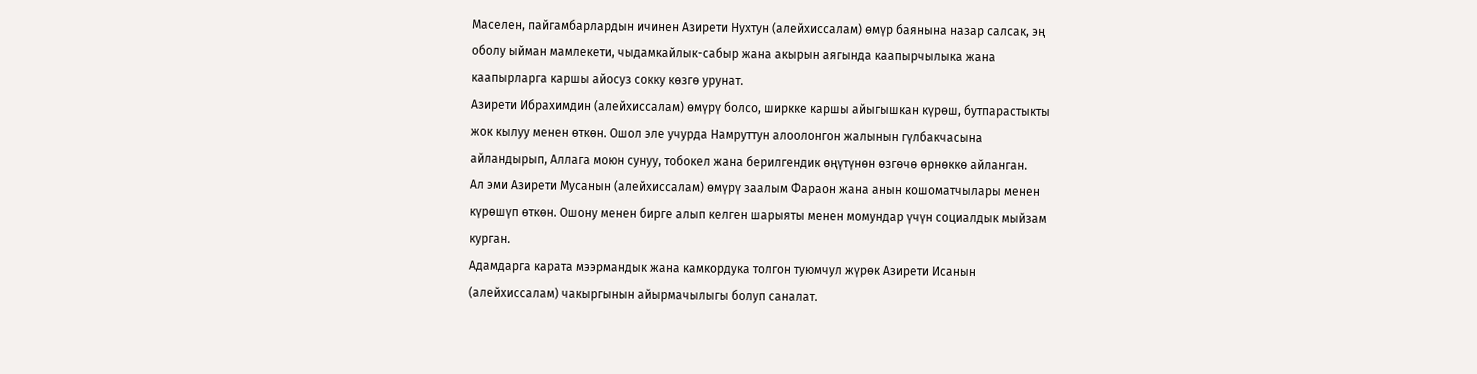Маселен, пайгамбарлардын ичинен Азирети Нухтун (алейхиссалам) өмүр баянына назар салсак, эң оболу ыйман мамлекети, чыдамкайлык-сабыр жана акырын аягында каапырчылыка жана каапырларга каршы айосуз сокку көзгө урунат.
Азирети Ибрахимдин (алейхиссалам) өмүрү болсо, ширкке каршы айыгышкан күрөш, бутпарастыкты жок кылуу менен өткөн. Ошол эле учурда Намруттун алоолонгон жалынын гүлбакчасына айландырып, Аллага моюн сунуу, тобокел жана берилгендик өңүтүнөн өзгөчө өрнөккө айланган.
Ал эми Азирети Мусанын (алейхиссалам) өмүрү заалым Фараон жана анын кошоматчылары менен күрөшүп өткөн. Ошону менен бирге алып келген шарыяты менен момундар үчүн социалдык мыйзам курган.
Адамдарга карата мээрмандык жана камкордука толгон туюмчул жүрөк Азирети Исанын (алейхиссалам) чакыргынын айырмачылыгы болуп саналат.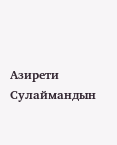Азирети Сулаймандын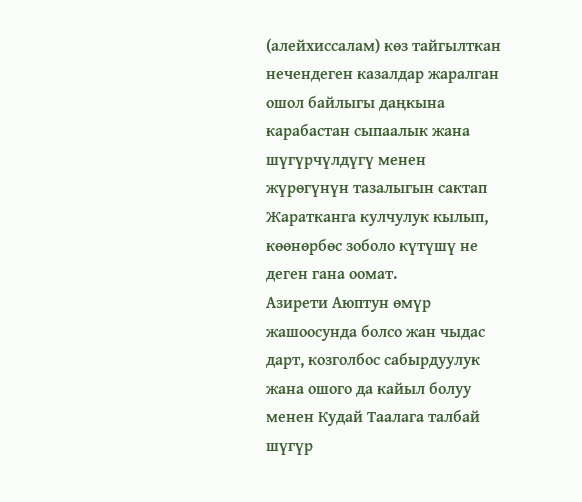(алейхиссалам) көз тайгылткан нечендеген казалдар жаралган ошол байлыгы даңкына карабастан сыпаалык жана шүгүрчүлдүгү менен жүрөгүнүн тазалыгын сактап Жаратканга кулчулук кылып, көөнөрбөс зоболо күтүшү не деген гана оомат.
Азирети Аюптун өмүр жашоосунда болсо жан чыдас дарт, козголбос сабырдуулук жана ошого да кайыл болуу менен Кудай Таалага талбай шүгүр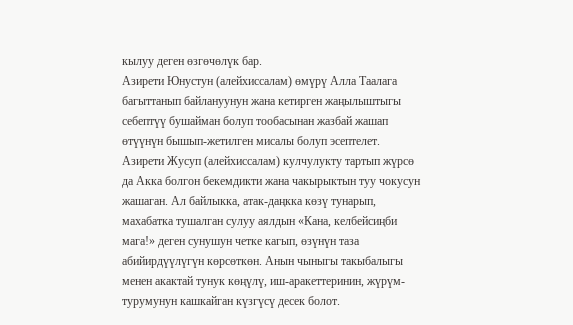кылуу деген өзгөчөлүк бар.
Азирети Юнустун (алейхиссалам) өмүрү Алла Таалага багыттанып байлануунун жана кетирген жаңылыштыгы себептүү бушайман болуп тообасынан жазбай жашап өтүүнүн бышып-жетилген мисалы болуп эсептелет.
Азирети Жусуп (алейхиссалам) кулчулукту тартып жүрсө да Акка болгон бекемдикти жана чакырыктын туу чокусун жашаган. Ал байлыкка, атак-даңкка көзү тунарып, махабатка тушалган сулуу аялдын «Кана, келбейсиңби мага!» деген сунушун четке кагып, өзүнүн таза абийирдүүлүгүн көрсөткөн. Анын чыныгы такыбалыгы менен акактай тунук көңүлү, иш-аракеттеринин, жүрүм-турумунун кашкайган күзгүсү десек болот.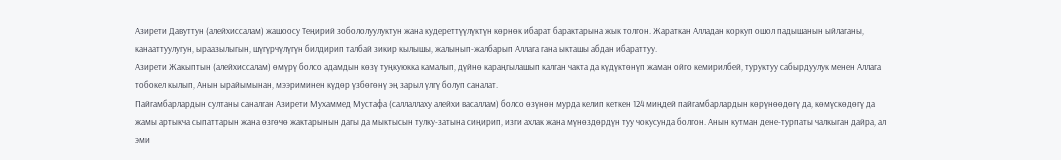Азирети Давуттун (алейхиссалам) жашоосу Теңирий зобололуулуктун жана кудереттүүлүктүн көрнөк ибарат барактарына жык толгон. Жараткан Алладан коркуп ошол падышанын ыйлаганы, канааттуулугун, ыраазылыгын, шүгүрчүлүгүн билдирип талбай зикир кылышы, жалынып-жалбарып Аллага гана ыкташы абдан ибараттуу.
Азирети Жакыптын (алейхиссалам) өмүрү болсо адамдын көзү туңкуюкка камалып, дүйнө караңгылашып калган чакта да күдүктөнүп жаман ойго кемирилбей, туруктуу сабырдуулук менен Аллага тобокел кылып, Анын ырайымынан, мээриминен күдөр үзбөгөнү эң зарыл үлгү болуп саналат.
Пайгамбарлардын султаны саналган Азирети Мухаммед Мустафа (саллаллаху алейхи васаллам) болсо өзүнөн мурда келип кеткен 124 миңдей пайгамбарлардын көрүнөөдөгү да, көмүскөдөгү да жамы артыкча сыпаттарын жана өзгөчө жактарынын дагы да мыктысын тулку-затына сиңирип, изги ахлак жана мүнөздөрдүн туу чокусунда болгон. Анын кутман дене-турпаты чалкыган дайра, ал эми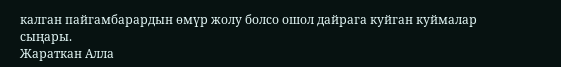калган пайгамбарардын өмүр жолу болсо ошол дайрага куйган куймалар сыңары.
Жараткан Алла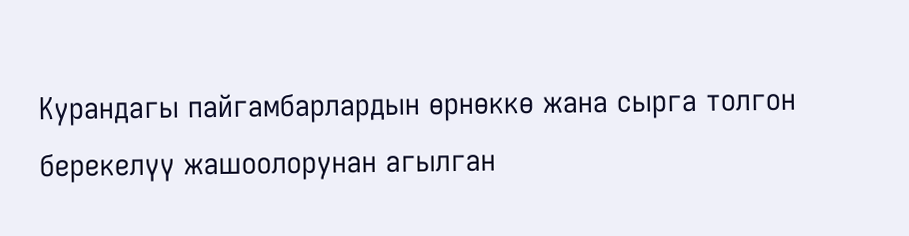Курандагы пайгамбарлардын өрнөккө жана сырга толгон берекелүү жашоолорунан агылган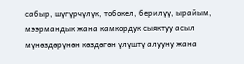сабыр, шүгүрчүлүк, тобокел, берилүү, ырайым, мээрмандык жана камкордук сыяктуу асыл мүнөздөрүнөн көздөгөн үлүштү алууну жана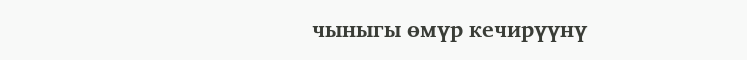чыныгы өмүр кечирүүнү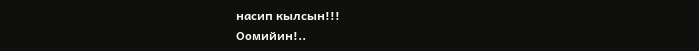насип кылсын!!!
Оомийин!..